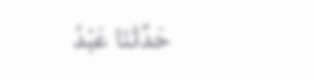حَدَّثَنَا عَبْدُ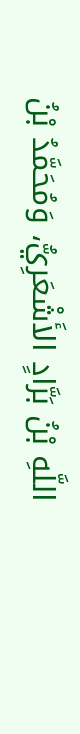اللَّهِ بْنُ بَرَّادٍ الأَشْعَرِيُّ، وَمُحَمَّدُ بْنُ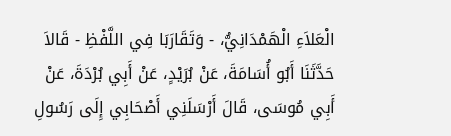الْعَلاَءِ الْهَمْدَانِيُّ، - وَتَقَارَبَا فِي اللَّفْظِ - قَالاَ حَدَّثَنَا أَبُو أُسَامَةَ، عَنْ بُرَيْدٍ، عَنْ أَبِي بُرْدَةَ، عَنْ أَبِي مُوسَى، قَالَ أَرْسَلَنِي أَصْحَابِي إِلَى رَسُولِ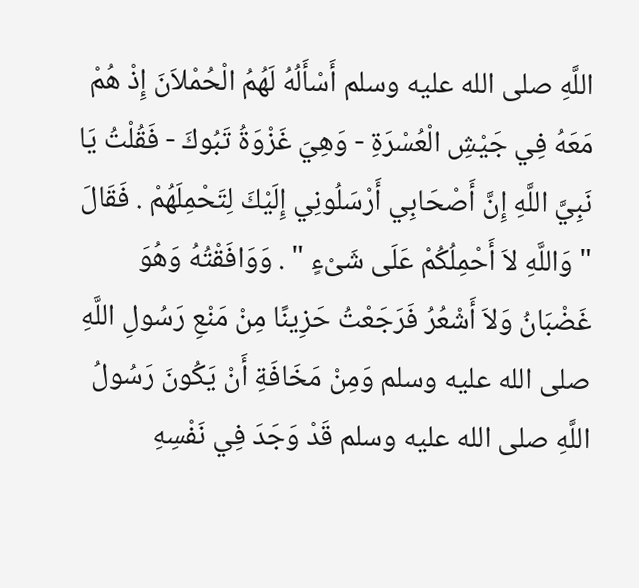اللَّهِ صلى الله عليه وسلم أَسْأَلُهُ لَهُمُ الْحُمْلاَنَ إِذْ هُمْ مَعَهُ فِي جَيْشِ الْعُسْرَةِ - وَهِيَ غَزْوَةُ تَبُوكَ - فَقُلْتُ يَا نَبِيَّ اللَّهِ إِنَّ أَصْحَابِي أَرْسَلُونِي إِلَيْكَ لِتَحْمِلَهُمْ . فَقَالَ " وَاللَّهِ لاَ أَحْمِلُكُمْ عَلَى شَىْءٍ " . وَوَافَقْتُهُ وَهُوَ غَضْبَانُ وَلاَ أَشْعُرُ فَرَجَعْتُ حَزِينًا مِنْ مَنْعِ رَسُولِ اللَّهِ صلى الله عليه وسلم وَمِنْ مَخَافَةِ أَنْ يَكُونَ رَسُولُ اللَّهِ صلى الله عليه وسلم قَدْ وَجَدَ فِي نَفْسِهِ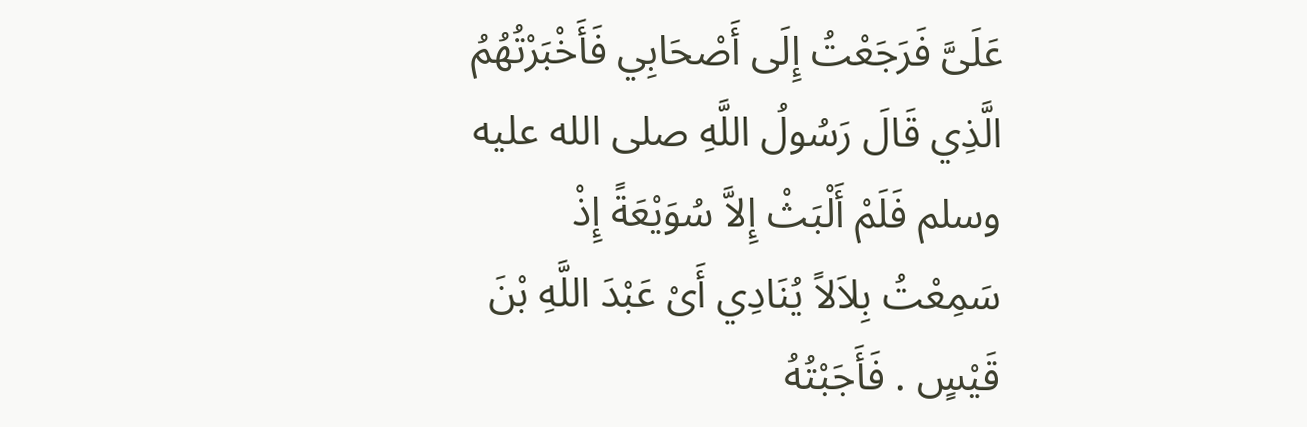عَلَىَّ فَرَجَعْتُ إِلَى أَصْحَابِي فَأَخْبَرْتُهُمُ الَّذِي قَالَ رَسُولُ اللَّهِ صلى الله عليه وسلم فَلَمْ أَلْبَثْ إِلاَّ سُوَيْعَةً إِذْ سَمِعْتُ بِلاَلاً يُنَادِي أَىْ عَبْدَ اللَّهِ بْنَ قَيْسٍ . فَأَجَبْتُهُ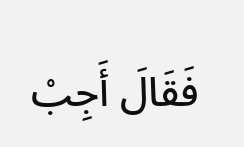فَقَالَ أَجِبْ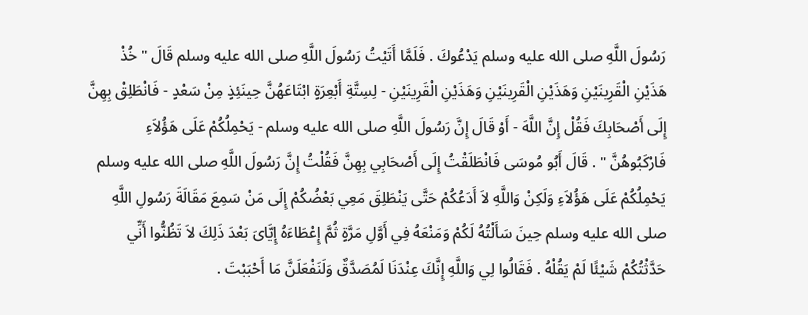رَسُولَ اللَّهِ صلى الله عليه وسلم يَدْعُوكَ . فَلَمَّا أَتَيْتُ رَسُولَ اللَّهِ صلى الله عليه وسلم قَالَ " خُذْ هَذَيْنِ الْقَرِينَيْنِ وَهَذَيْنِ الْقَرِينَيْنِ وَهَذَيْنِ الْقَرِينَيْنِ - لِسِتَّةِ أَبْعِرَةٍ ابْتَاعَهُنَّ حِينَئِذٍ مِنْ سَعْدٍ - فَانْطَلِقْ بِهِنَّ إِلَى أَصْحَابِكَ فَقُلْ إِنَّ اللَّهَ - أَوْ قَالَ إِنَّ رَسُولَ اللَّهِ صلى الله عليه وسلم - يَحْمِلُكُمْ عَلَى هَؤُلاَءِ فَارْكَبُوهُنَّ " . قَالَ أَبُو مُوسَى فَانْطَلَقْتُ إِلَى أَصْحَابِي بِهِنَّ فَقُلْتُ إِنَّ رَسُولَ اللَّهِ صلى الله عليه وسلم يَحْمِلُكُمْ عَلَى هَؤُلاَءِ وَلَكِنْ وَاللَّهِ لاَ أَدَعُكُمْ حَتَّى يَنْطَلِقَ مَعِي بَعْضُكُمْ إِلَى مَنْ سَمِعَ مَقَالَةَ رَسُولِ اللَّهِ صلى الله عليه وسلم حِينَ سَأَلْتُهُ لَكُمْ وَمَنْعَهُ فِي أَوَّلِ مَرَّةٍ ثُمَّ إِعْطَاءَهُ إِيَّاىَ بَعْدَ ذَلِكَ لاَ تَظُنُّوا أَنِّي حَدَّثْتُكُمْ شَيْئًا لَمْ يَقُلْهُ . فَقَالُوا لِي وَاللَّهِ إِنَّكَ عِنْدَنَا لَمُصَدَّقٌ وَلَنَفْعَلَنَّ مَا أَحْبَبْتَ .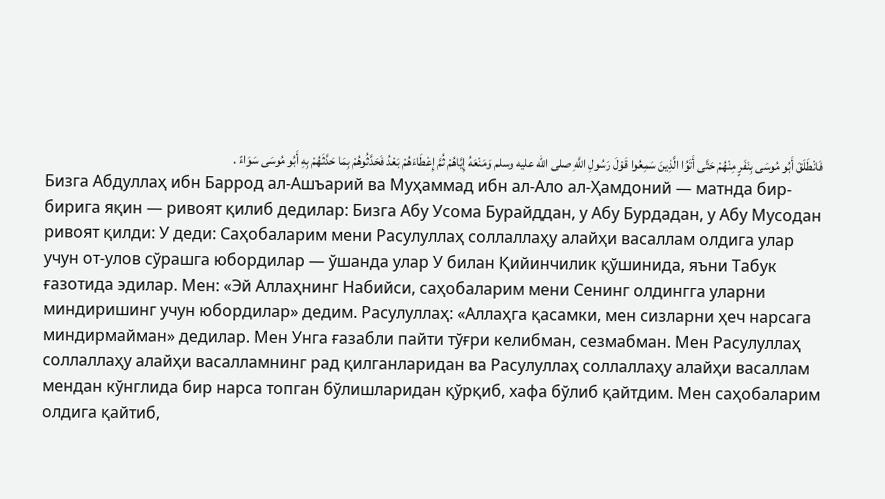فَانْطَلَقَ أَبُو مُوسَى بِنَفَرٍ مِنْهُمْ حَتَّى أَتَوُا الَّذِينَ سَمِعُوا قَوْلَ رَسُولِ اللَّهِ صلى الله عليه وسلم وَمَنْعَهُ إِيَّاهُمْ ثُمَّ إِعْطَاءَهُمْ بَعْدُ فَحَدَّثُوهُمْ بِمَا حَدَّثَهُمْ بِهِ أَبُو مُوسَى سَوَاءً .
Бизга Абдуллаҳ ибн Баррод ал-Ашъарий ва Муҳаммад ибн ал-Ало ал-Ҳамдоний — матнда бир-бирига яқин — ривоят қилиб дедилар: Бизга Абу Усома Бурайддан, у Абу Бурдадан, у Абу Мусодан ривоят қилди: У деди: Саҳобаларим мени Расулуллаҳ соллаллаҳу алайҳи васаллам олдига улар учун от-улов сўрашга юбордилар — ўшанда улар У билан Қийинчилик қўшинида, яъни Табук ғазотида эдилар. Мен: «Эй Аллаҳнинг Набийси, саҳобаларим мени Сенинг олдингга уларни миндиришинг учун юбордилар» дедим. Расулуллаҳ: «Аллаҳга қасамки, мен сизларни ҳеч нарсага миндирмайман» дедилар. Мен Унга ғазабли пайти тўғри келибман, сезмабман. Мен Расулуллаҳ соллаллаҳу алайҳи васалламнинг рад қилганларидан ва Расулуллаҳ соллаллаҳу алайҳи васаллам мендан кўнглида бир нарса топган бўлишларидан қўрқиб, хафа бўлиб қайтдим. Мен саҳобаларим олдига қайтиб,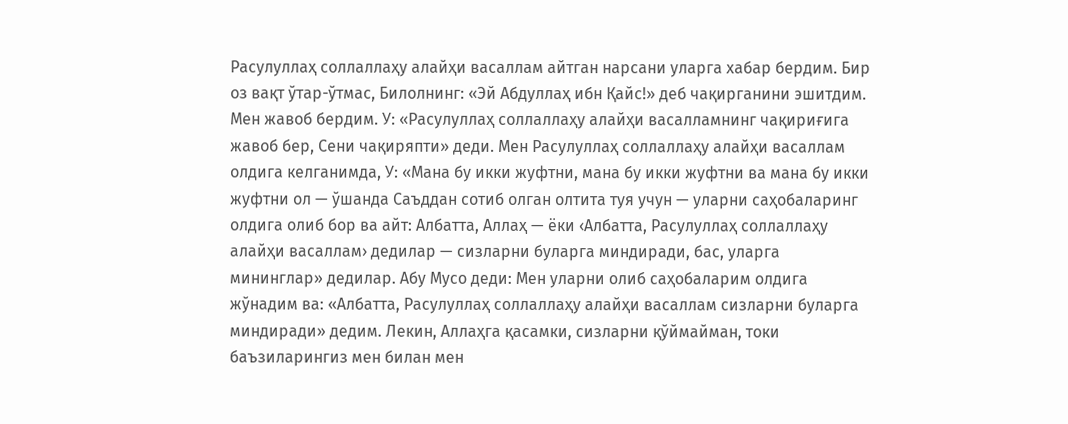Расулуллаҳ соллаллаҳу алайҳи васаллам айтган нарсани уларга хабар бердим. Бир оз вақт ўтар-ўтмас, Билолнинг: «Эй Абдуллаҳ ибн Қайс!» деб чақирганини эшитдим. Мен жавоб бердим. У: «Расулуллаҳ соллаллаҳу алайҳи васалламнинг чақириғига жавоб бер, Сени чақиряпти» деди. Мен Расулуллаҳ соллаллаҳу алайҳи васаллам олдига келганимда, У: «Мана бу икки жуфтни, мана бу икки жуфтни ва мана бу икки жуфтни ол — ўшанда Саъддан сотиб олган олтита туя учун — уларни саҳобаларинг олдига олиб бор ва айт: Албатта, Аллаҳ — ёки ‹Албатта, Расулуллаҳ соллаллаҳу алайҳи васаллам› дедилар — сизларни буларга миндиради, бас, уларга мининглар» дедилар. Абу Мусо деди: Мен уларни олиб саҳобаларим олдига жўнадим ва: «Албатта, Расулуллаҳ соллаллаҳу алайҳи васаллам сизларни буларга миндиради» дедим. Лекин, Аллаҳга қасамки, сизларни қўймайман, токи баъзиларингиз мен билан мен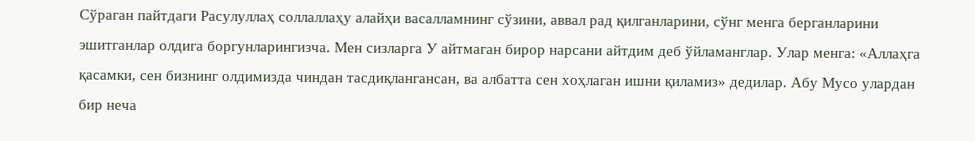Сўраган пайтдаги Расулуллаҳ соллаллаҳу алайҳи васалламнинг сўзини, аввал рад қилганларини, сўнг менга берганларини эшитганлар олдига боргунларингизча. Мен сизларга У айтмаган бирор нарсани айтдим деб ўйламанглар. Улар менга: «Аллаҳга қасамки, сен бизнинг олдимизда чиндан тасдиқлангансан, ва албатта сен хоҳлаган ишни қиламиз» дедилар. Абу Мусо улардан бир неча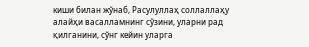киши билан жўнаб, Расулуллаҳ соллаллаҳу алайҳи васалламнинг сўзини, уларни рад қилганини, сўнг кейин уларга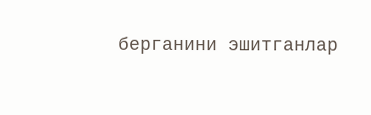берганини эшитганлар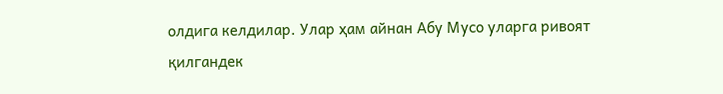олдига келдилар. Улар ҳам айнан Абу Мусо уларга ривоят қилгандек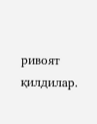ривоят қилдилар.